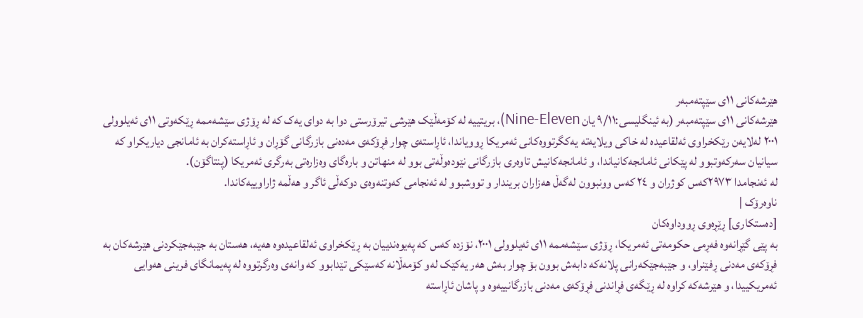ھێرشەکانی ١١ی سێپتەمبەر
ھێرشەکانی ١١ی سێپتەمبەر (بە ئینگلیسی:٩/١١ یان Nine-Eleven)، بریتییە لە کۆمەڵێک ھێرشی تیرۆرستی دوا بە دوای یەک کە لە ڕۆژی سێشەممە ڕێکەوتی ١١ی ئەیلوولی ٢٠٠١ لەلایەن رێکخراوی ئەلقاعیدە لە خاکی ویلایەتە یەکگرتووەکانی ئەمریکا ڕوویاندا، ئاڕاستەی چوار فڕۆکەی مەدەنی بازرگانی گۆڕان و ئاڕاستەکران بە ئامانجی دیاریکراو کە سیانیان سەرکەوتبوو لە پێکانی ئامانجەکانیاندا، و ئامانجەکانیش تاوەری بازرگانی نێودەوڵەتی بوو لە منهاتن و بارەگای وەزارەتی بەرگری ئەمریکا (پنتاگۆن).
لە ئەنجامدا ٢٩٧٣کەس کوژران و ٢٤ کەس وونبوون لەگەڵ هەزاران بریندار و تووشبوو لە ئەنجامی کەوتنەوەی دوکەڵی ئاگر و هەڵمە ژاراوییەکاندا.
ناوەرۆک |
[دەستکاری] ڕێڕەوی ڕووداوەکان
بە پێی گێڕانەوە فەڕمی حکومەتی ئەمریکا، ڕۆژی سێشەممە ١١ی ئەیلوولی ٢٠٠١، نۆزدە کەس کە پەیوەندییان بە ڕێکخراوی ئەلقاعیدەوە هەیە، هەستان بە جێبەجێکردنی هێرشەکان بە فڕۆکەی مەدنی ڕفێنراو، و جێبەجێکەرانی پلانەکە دابەش بوون بۆ چوار بەش هەر یەکێک لەو کۆمەڵانە کەسێکی تێدابوو کە وانەی وەرگرتووە لە پەیمانگای فرینی هەوایی ئەمریکییدا، و هێرشەکە کراوە لە ڕێگەی فڕاندنی فڕۆکەی مەدنی بازرگانییەوە و پاشان ئاڕاستە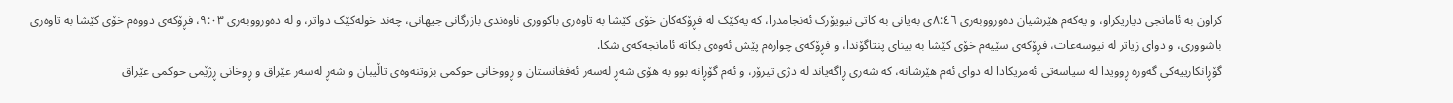کراون بە ئامانجی دیاریکراو، و یەکەم هێرشیان دەورووبەری ٨:٤٦ی بەیانی بە کاتی نیویۆرک ئەنجامدرا، کە یەکێک لە فڕۆکەکان خۆی کێشا بە تاوەری باکووری ناوەندی بازرگانی جیهانی، چەند خولەکێک دواتر، و لە دەورووبەری ٩:٠٣، فڕۆکەی دووەم خۆی کێشا بە تاوەری باشووری، و دوای زیاتر لە نیوسەعات، فڕۆکەی سێیەم خۆی کێشا بە بینای پنتاگۆندا، و فڕۆکەی چوارەم پێش ئەوەی بکاتە ئامانجەکەی شکا.
گۆڕانکارییەکی گەورە ڕوویدا لە سیاسەتی ئەمریکادا لە دوای ئەم ھێرشانە، کە شەری ڕاگەیاند لە دژی تیرۆر، و ئەم گۆڕانە بوو بە هۆی شەڕ لەسەر ئەفغانستان و ڕووخانی حوکمی بزوتنەوەی تاڵیبان و شەڕ لەسەر عێراق و ڕوخانی ڕژێمی حوکمی عێراق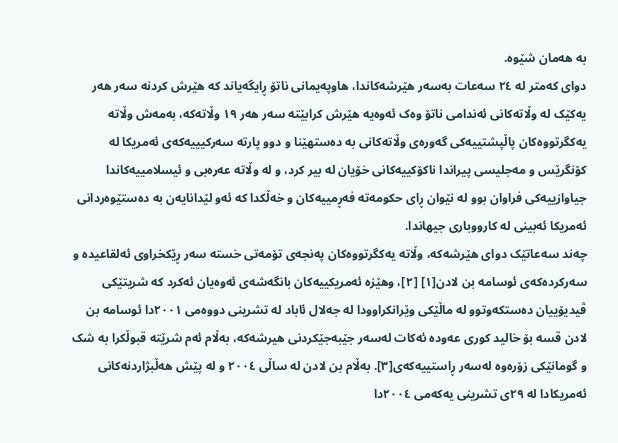بە هەمان شێوە.
دوای کەمتر لە ٢٤ سەعات بەسەر ھێرشەکاندا، هاوپەیمانی ناتۆ ڕایگەیاند کە هێرش کردنە سەر هەر یەکێک لە وڵاتەکانی ئەندامی ناتۆ وەک ئەوەیە هێرش کرابێتە سەر هەر ١٩ وڵاتەکە، بەمەش وڵاتە یەکگرتووەکان پاڵپشتییەکی گەورەی وڵاتەکانی بە دەستهێنا و دوو پارتە سەرکیییەکەی ئەمریکا لە کۆنگرێس و مەجلیسی پیراندا ناکۆکییەکانی خۆیان لە بیر کرد، و لە وڵاتە عەرەبی و ئیسلامییەکاندا جیاوازییەکی فراوان بوو لە نێوان ڕای حکومەتە فەڕمییەکان و خەڵکدا کە ئەو لێدانایەن بە دەستێوەردانی ئەمریکا ئەبینی لە کارووباری جیهاندا.
چەند سەعاتێک دوای ھێرشەکە، وڵاتە یەکگرتووەکان پەنجەی تۆمەتی خستە سەر ڕێکخراوی ئەلقاعیدە و سەرکردەکەی ئوسامە بن لادن[١] [٢]، وهێزە ئەمریکییەکان بانگەشەی ئەوەیان ئەکرد کە شریتێکی ڤیدیۆییان دەستکەوتوو لە ماڵێکی وێرانکراوودا لە جەلال ئاباد لە تشرینی دووەمی ٢٠٠١دا ئوسامە بن لادن قسە بۆ خالید کوری عەودە ئەکات لەسەر جێبەجێکردنی هیرشەکە، بەڵام ئەم شرێتە قبوڵکرا بە شک و گومانێکی زۆرەوە لەسەر ڕاستییەکەی[٣]. بەڵام بن لادن لە ساڵی ٢٠٠٤ و لە پێش هەڵبژاردنەکانی ئەمریکادا لە ٢٩ی تشرینی یەکەمی ٢٠٠٤دا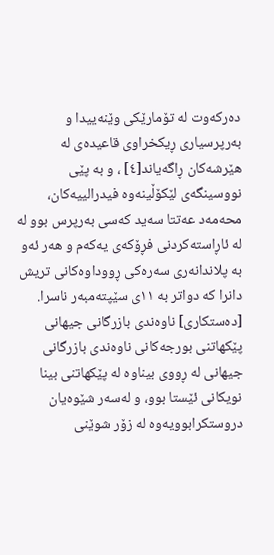دەرکەوت لە تۆمارێکی وێنەییدا و بەرپرسیاری ڕیکخراوی قاعیدەی لە هێرشەکان ڕاگەیاند[٤] ، و بە پێی نووسینگەی لێکۆڵینەوە فیدرالییەکان، محەمەد عەتتا سەید کەسی بەرپرس بوو لە لە ئاڕاستەکردنی فڕۆکەی یەکەم و هەر ئەو بە پلاندانەری سەرەکی ڕووداوەکانی تریش دانرا کە دواتر بە ١١ی سێپتەمبەر ناسرا.
[دەستکاری] ناوەندی بازرگانی جیهانی
پێکهاتنی بورجەکانی ناوەندی بازرگانی جیهانی لە ڕووی بیناوە لە پێکهاتنی بینا نویکانی ئێستا بوو، و لەسەر شێوەیان دروستکرابوویەوە لە زۆر شوێنی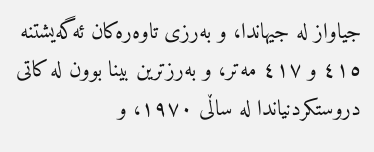جیاواز لە جیهاندا، و بەرزی تاوەرەکان ئەگەیشتنە ٤١٥ و ٤١٧ مەتر، و بەرزترین بینا بوون لە کاتی دروستکردنیاندا لە ساڵی ١٩٧٠، و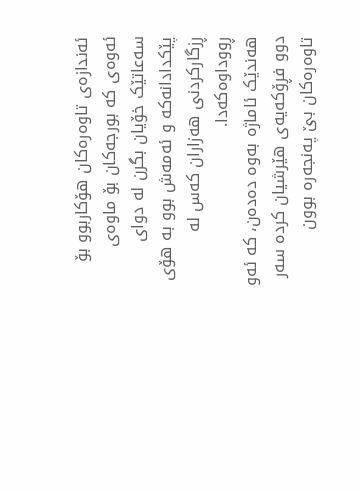ئەندازەی تاوەرەکان هۆکاربوو بۆ ئەوەی کە بورجەکان بۆ ماوەی سەعاتێک خۆیان بگرن لە دوای پێکدادانەکە و ئەمەش بوو بە هۆی ڕزگارکردنی هەزاران کەس لە ڕووداوەکەدا.
هەندێک ئاماژە بەوە دەدەن، کە ئەو دوو فڕۆکەیەی هێرشیان کردە سەر تاوەرەکان بێ پەنجەرە بوون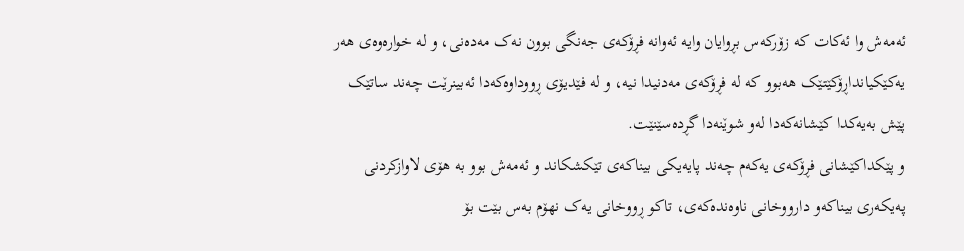ئەمەش وا ئەکات کە زۆرکەس بڕوایان وایە ئەوانە فڕۆکەی جەنگی بوون نەک مەدەنی، و لە خوارەوەی هەر یەکێکیانداڕۆکێتێک هەبوو کە لە فڕۆکەی مەدنیدا نیە، و لە فێدیۆی ڕووداوەکەدا ئەبینرێت چەند ساتێک پێش بەیەکدا کێشانەکەدا لەو شوێنەدا گڕدەسێنێت.
و پێکداکێشانی فڕۆکەی یەکەم چەند پایەیکی بیناکەی تێکشکاند و ئەمەش بوو بە هۆی لاوازکردنی پەیکەری بیناکەو دارووخانی ناوەندەکەی، تاکو ڕووخانی یەک نهۆم بەس بێت بۆ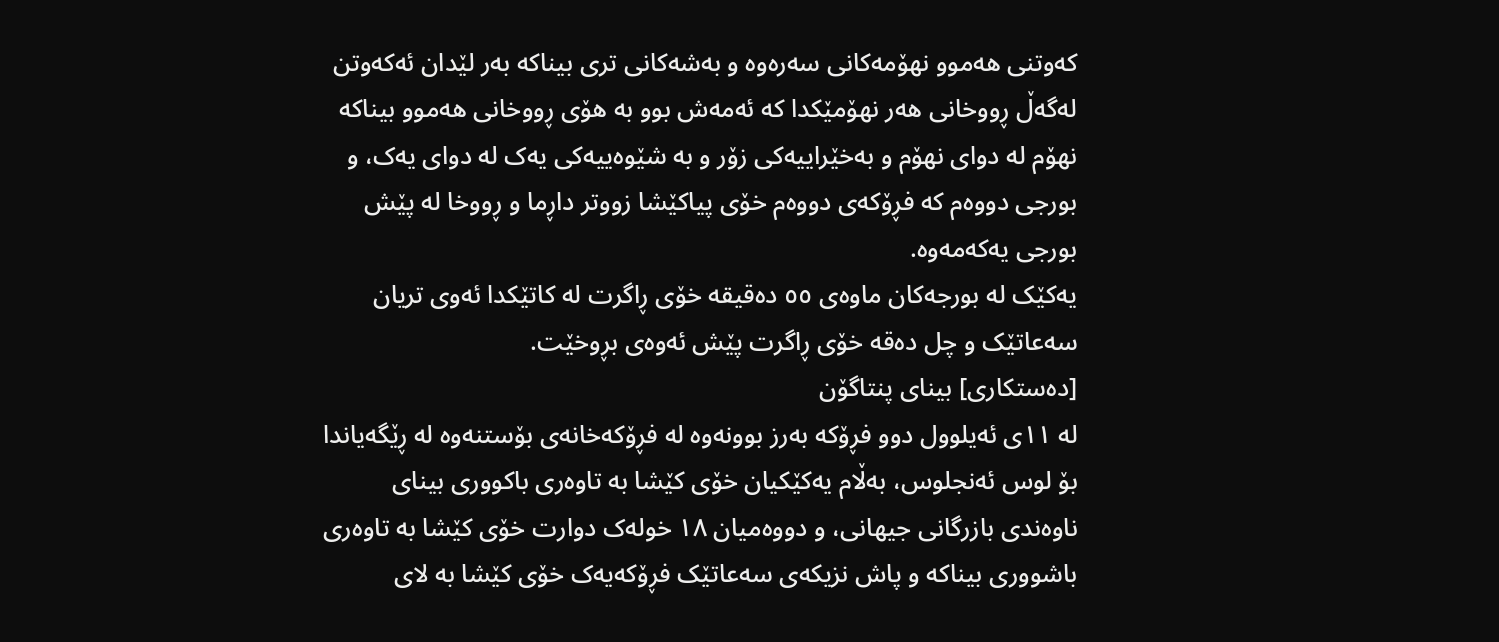کەوتنی هەموو نهۆمەکانی سەرەوە و بەشەکانی تری بیناکە بەر لێدان ئەکەوتن لەگەڵ ڕووخانی هەر نهۆمێکدا کە ئەمەش بوو بە هۆی ڕووخانی هەموو بیناکە نهۆم لە دوای نهۆم و بەخێراییەکی زۆر و بە شێوەییەکی یەک لە دوای یەک، و بورجی دووەم کە فڕۆکەی دووەم خۆی پیاکێشا زووتر داڕما و ڕووخا لە پێش بورجی یەکەمەوە.
یەکێک لە بورجەکان ماوەی ٥٥ دەقیقە خۆی ڕاگرت لە کاتێکدا ئەوی تریان سەعاتێک و چل دەقە خۆی ڕاگرت پێش ئەوەی بڕوخێت.
[دەستکاری] بینای پنتاگۆن
لە ١١ی ئەیلوول دوو فڕۆکە بەرز بوونەوە لە فڕۆکەخانەی بۆستنەوە لە ڕێگەیاندا بۆ لوس ئەنجلوس، بەڵام یەکێکیان خۆی کێشا بە تاوەری باکووری بینای ناوەندی بازرگانی جیهانی، و دووەمیان ١٨ خولەک دوارت خۆی کێشا بە تاوەری باشووری بیناکە و پاش نزیکەی سەعاتێک فڕۆکەیەک خۆی کێشا بە لای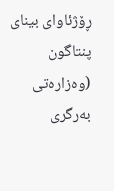ڕۆژئاوای بینای پنتاگون (وەزارەتی بەرگری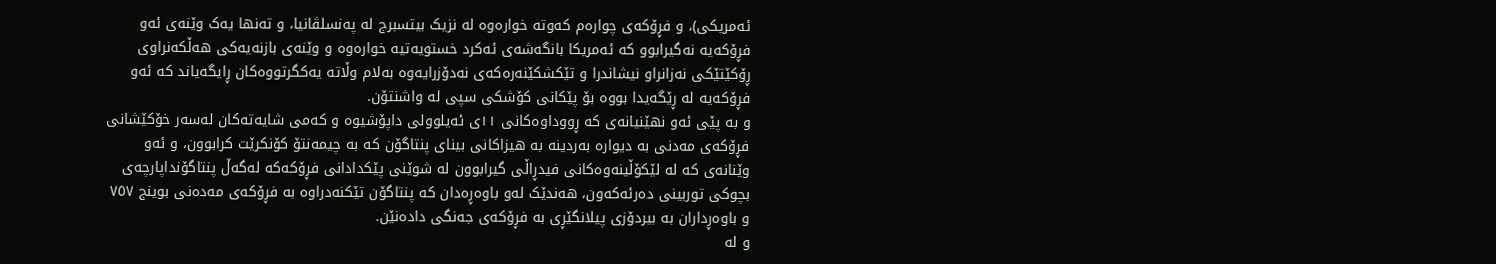ئەمریکی)، و فڕۆکەی چوارەم کەوتە خوارەوە لە نزیک بیتسبرج لە پەنسلڤانیا، و تەنها یەک وێنەی ئەو فڕۆکەیە نەگیرابوو کە ئەمریکا بانگەشەی ئەکرد خستویەتیە خوارەوە و وێنەی بازنەیەکی هەڵکەنراوی ڕۆکێتێکی نەزانراو نیشاندرا و تێکشکێنەرەکەی نەدۆزرایەوە بەلام وڵاتە یەکگرتووەکان ڕایگەیاند کە ئەو فڕۆکەیە لە ڕێگەیدا بووە بۆ پێکانی کۆشکی سپی لە واشنتۆن.
و بە پێی ئەو نهێنیانەی کە ڕووداوەکانی ١١ی ئەیلوولی داپۆشیوە و کەمی شایەتەکان لەسەر خۆکێشانی فڕۆکەی مەدنی بە دیوارە بەردینە بە هیزاکانی بینای پنتاگۆن کە بە چیمەنتۆ کۆنکرێت کرابوون، و ئەو وێنانەی کە لە لێکۆڵینەوەکانی فیدڕاڵی گیرابوون لە شوێنی پێکدادانی فڕۆکەکە لەگەڵ پنتاگۆنداپارچەی بچوکی توربینی دەرئەکەون، هەندێک لەو باوەڕەدان کە پنتاگۆن تێکنەدراوە بە فڕۆکەی مەدەنی بوینج ٧٥٧ و باوەڕداران بە بیردۆزی پیلانگێڕی بە فڕۆکەی جەنگی دادەنێن.
و لە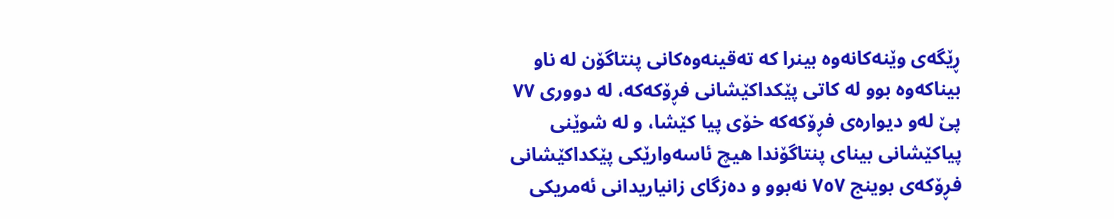ڕێگەی وێنەکانەوە بینرا کە تەقینەوەکانی پنتاگۆن لە ناو بیناکەوە بوو لە کاتی پێکداکێشانی فڕۆکەکە، لە دووری ٧٧ پێ لەو دیوارەی فڕۆکەکە خۆی پیا کێشا، و لە شوێنی پیاکێشانی بینای پنتاگۆندا هیچ ئاسەوارێکی پێکداکێشانی فڕۆکەی بوینج ٧٥٧ نەبوو و دەزگای زانیاریدانی ئەمریکی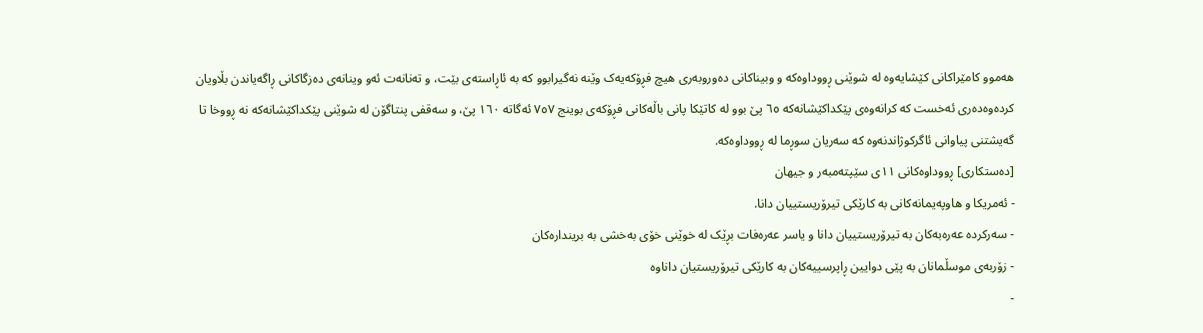هەموو کامێراکانی کێشایەوە لە شوێنی ڕووداوەکە و وبیناکانی دەوروبەری هیچ فڕۆکەیەک وێنە نەگیرابوو کە بە ئاڕاستەی بێت، و تەنانەت ئەو وینانەی دەزگاکانی ڕاگەیاندن بڵاویان کردەوەدەری ئەخست کە کرانەوەی پێکداکێشانەکە ٦٥ پێ بوو لە کاتێکا پانی باڵەکانی فڕۆکەی بوینج ٧٥٧ ئەگاتە ١٦٠ پێ، و سەقفی پنتاگۆن لە شوێنی پێکداکێشانەکە نە ڕووخا تا گەیشتنی پیاوانی ئاگرکوژاندنەوە کە سەریان سوڕما لە ڕووداوەکە.
[دەستکاری] ڕووداوەکانی ١١ی سێپتەمبەر و جیهان
- ئەمریکا و هاوپەیمانەکانی بە کارێکی تیرۆریستییان دانا.
- سەرکردە عەرەبەکان بە تیرۆریستییان دانا و یاسر عەرەفات بڕێک لە خوێنی خۆی بەخشی بە بریندارەکان
- زۆربەی موسڵمانان بە پێی دوایین ڕاپرسییەکان بە کارێکی تیرۆریستیان داناوە
-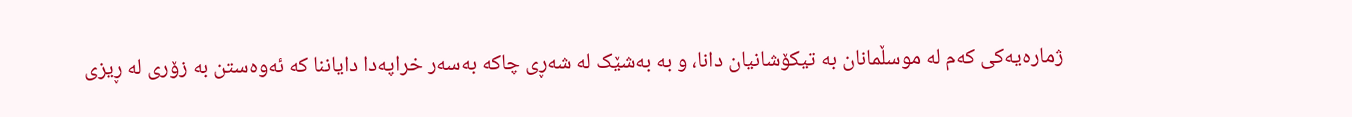ژمارەیەکی کەم لە موسڵمانان بە تیکۆشانیان دانا، و بە بەشێک لە شەڕی چاکە بەسەر خراپەدا دایاننا کە ئەوەستن بە زۆری لە ڕیزی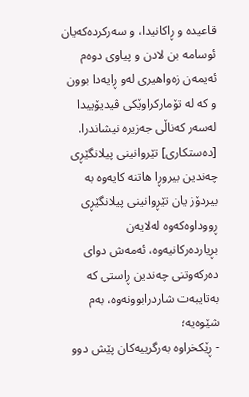قاعیدە و ڕاکانیدا، و سەرکردەکەیان ئوسامە بن لادن و پیاوی دوەم ئەیمەن زەواھیری لەو ڕایەدا بوون و کە لە تۆمارکراوێکی ڤیدیۆییدا لەسەر کەناڵی جەزیرە نیشاندرا.
[دەستکاری] تێروانینی پیلانگێڕی
چەندین بیروڕا هاتنە کایەوە بە بیردۆز یان تێڕوانینی پیلانگێڕی ڕووداوەکەوە لەلایەن بڕیاردەرکانیەوە، ئەمەش دوای دەرکەوتنی چەندین ڕاستی کە بەتایبەت شاردرابوونەوە، بەم شێوەیە؛
- ڕێکخراوە بەرگرییەکان پێش دوو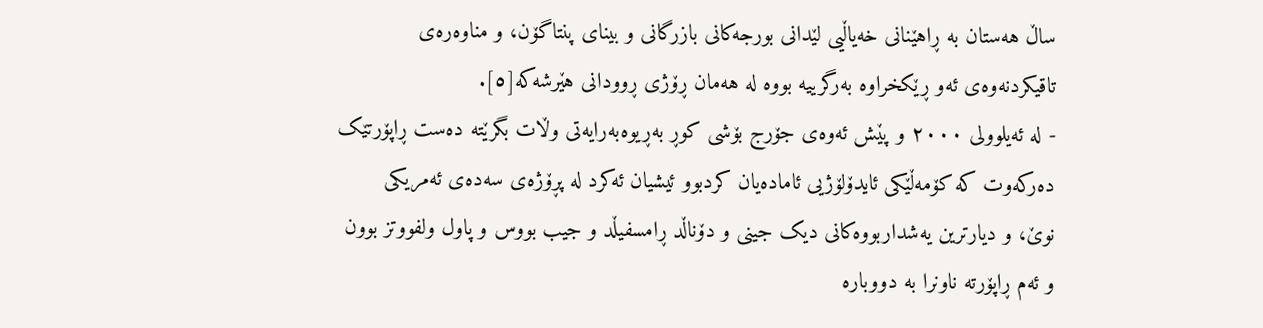ساڵ هەستان بە ڕاهێنانی خەیاڵیی لێدانی بورجەکانی بازرگانی و بینای پنتاگۆن، و مناوەرەی تاقیکردنەوەی ئەو ڕێکخراوە بەرگرییە بووە لە هەمان ڕۆژی ڕوودانی هێرشەکە[٥].
- لە ئەیلوولی ٢٠٠٠ و پێش ئەوەی جۆرج بۆشی کوڕ بەڕیوەبەرایەتی وڵات بگرێتە دەست ڕاپۆرتێک دەرکەوت کە کۆمەڵێکی ئایدۆلۆژیی ئامادەیان کردبوو ئیشیان ئەکرد لە پڕۆژەی سەدەی ئەمریکی نوێ، و دیارترین یەشداربووەکانی دیک جینی و دۆناڵد ڕامسفیڵد و جیب بووس و پاول ولفووتز بوون و ئەم ڕاپۆرتە ناونرا بە دووبارە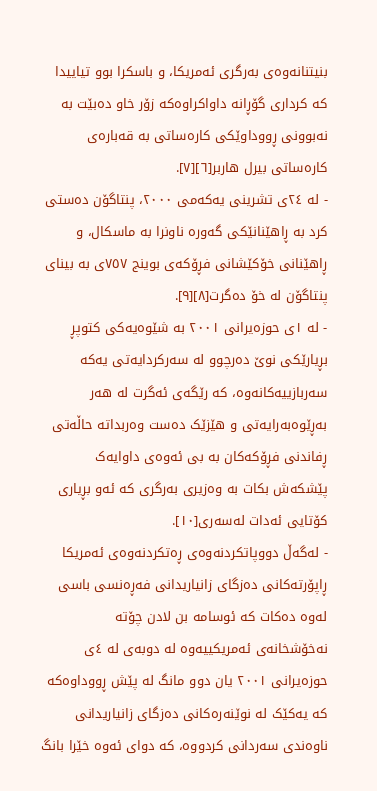بنیتنانەوەی بەرگری ئەمریکا، و باسکرا بوو تیاییدا کە کرداری گۆڕانە داواکراوەکە زۆر خاو دەبێت بە نەبوونی ڕووداوێکی کارەساتی بە قەبارەی کارەساتی بیرل هاربر[٦][٧].
- لە ٢٤ی تشرینی یەکەمی ٢٠٠٠، پنتاگۆن دەستی کرد بە ڕاهێنانێکی گەورە ناونرا بە ماسکال، و ڕاهێنانی خۆکێشانی فڕۆکەی بوینج ٧٥٧ی بە بینای پنتاگۆن لە خۆ دەگرت[٨][٩].
- لە ١ی حوزەیرانی ٢٠٠١ بە شێوەیەکی کتوپڕ بڕیارێکی نوێ دەرچوو لە سەرکردایەتی یەکە سەربازییەکانەوە، کە رێگەی ئەگرت لە هەر بەڕێوەبەرایەتی و هێزێک دەست وەربداتە حاڵەتی ڕفاندنی فڕۆکەکان بە بی ئەوەی داوایەک پێشکەش بکات بە وەزیری بەرگری کە ئەو بڕیاری کۆتایی ئەدات لەسەری[١٠].
- لەگەڵ دووپاتکردنەوەی ڕەتکردنەوەی ئەمریکا ڕاپۆرتەکانی دەزگای زانیاریدانی فەڕەنسی باسی لەوە دەکات کە ئوسامە بن لادن چۆتە نەخۆشخانەی ئەمریکییەوە لە دوبەی لە ٤ی حوزەیرانی ٢٠٠١ یان دوو مانگ لە پێش ڕووداوەکە کە یەکێک لە نوێنەرەکانی دەزگای زانیاریدانی ناوەندی سەردانی کردووە، کە دوای ئەوە خێرا بانگ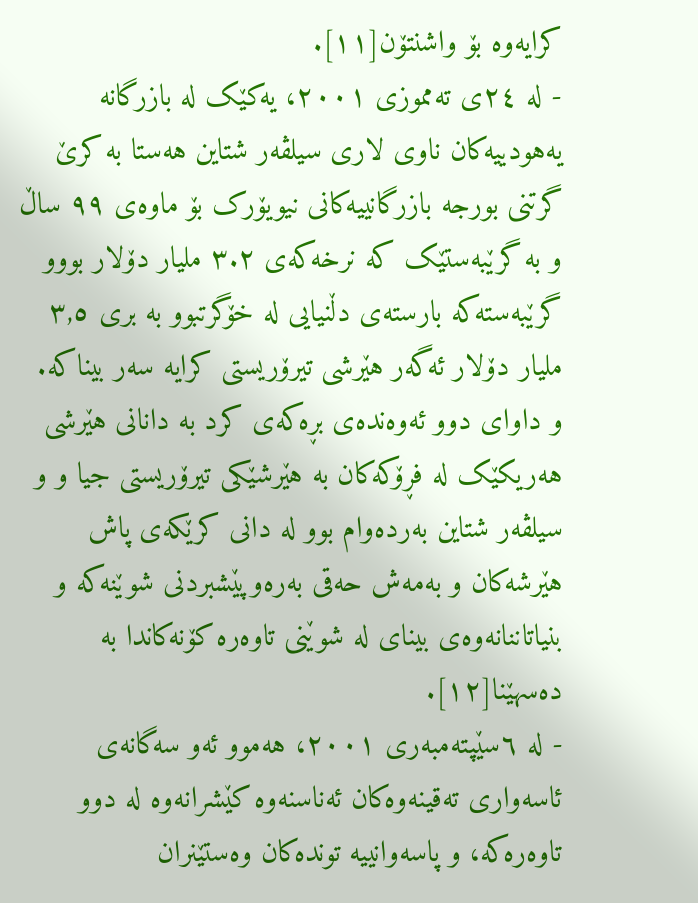کرایەوە بۆ واشنتۆن[١١].
- لە ٢٤ی تەمموزی ٢٠٠١، یەکێک لە بازرگانە یەهودییەکان ناوی لاری سیلڤەر شتاین هەستا بە کرێ گرتنی بورجە بازرگانییەکانی نیویۆرک بۆ ماوەی ٩٩ ساڵ و بە گرێبەستێک کە نرخەکەی ٣.٢ ملیار دۆلار بووو گرێبەستەکە بارستەی دڵنیایی لە خۆگرتبوو بە بری ٣,٥ ملیار دۆلار ئەگەر هێرشی تیرۆریستی کرایە سەر بیناکە.
و داوای دوو ئەوەندەی بڕەکەی کرد بە دانانی هێرشی هەریکێک لە فڕۆکەکان بە هێرشێکی تیرۆریستی جیا و و سیلڤەر شتاین بەردەوام بوو لە دانی کرێکەی پاش هێرشەکان و بەمەش حەقی بەرەوپێشبردنی شوێنەکە و بنیاتاننانەوەی بینای لە شوێنی تاوەرە کۆنەکاندا بە دەسهێنا[١٢].
- لە ٦سێپتەمبەری ٢٠٠١، هەموو ئەو سەگانەی ئاسەواری تەقینەوەکان ئەناسنەوە کێشرانەوە لە دوو تاوەرەکە، و پاسەوانییە توندەکان وەستێنران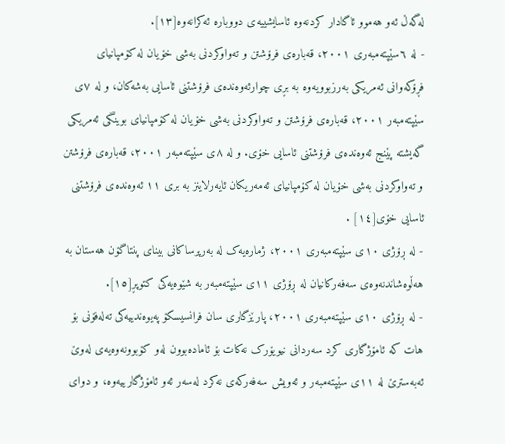لەگەڵ ئەو هەموو ئاگادار کردنەوە ئاسایشییەی دووبارە ئەکرانەوە[١٣].
- لە ٦سێپتەمبەری ٢٠٠١، قەبارەی فرۆشتن و تەواوکردنی بەشی خۆیان لە کۆمپانیای فڕۆکەوانی ئەمریکی بەرزبوویەوە بە بڕی چوارئەوەندەی فرۆشتنی ئاسایی بەشەکان، و لە ٧ی سێپتەمبەر ٢٠٠١، قەبارەی فرۆشتن و تەواوکردنی بەشی خۆیان لە کۆمپانیای بوینگی ئەمریکی گەیشتە پێنج ئەوەندەی فرۆشتنی ئاسایی خۆی. و لە ٨ی سێپتەمبەر ٢٠٠١، قەبارەی فرۆشتن و تەواوکردنی بەشی خۆیان لە کۆمپانیای ئەمەریکان ئایەرلاینز بە بری ١١ ئەوەندەی فرۆشتنی ئاسایی خۆی[١٤] .
- لە ڕۆژی ١٠ی سێپتەمبەری ٢٠٠١، ژمارەیەک لە بەرپرساکانی بینای پنتاگۆن هەستان بە هەڵوەشاندنەوەی سەفەرکانیان لە ڕۆژی ١١ی سێپتەمبەر بە شێوەیەکی کتوپڕ[١٥].
- لە ڕۆژی ١٠ی سێپتەمبەری ٢٠٠١، پارێزگاری سان فرانسیسکۆ پەیوەندییەکی تەلەفۆنی بۆ هات کە ئامۆژگاری کرد سەردانی نیویۆرک نەکات بۆ ئامادەبوون لەو کۆبوونەوەیەی لەوێ ئەبەسترێ لە ١١ی سێپتەمبەر و ئەویش سەفەرکەی نەکرد لەسەر ئەو ئامۆژگارییەوە، و دوای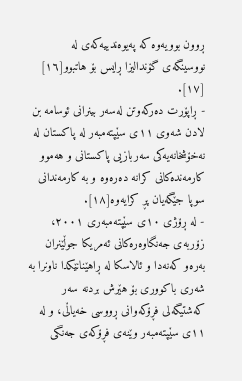ڕوون بوویەوە کە پەیوەندییەکەی لە نووسینگەی گۆندالیزا ڕایس بۆ هاتبوو[١٦]
[١٧].
- ڕاپۆرت دەرکەوتن لەسەر بینرانی ئوسامە بن لادن شەوی ١١ی سێپتەمبەر لە پاکستان لە نەخۆشخانەیەکی سەربازیی پاکستانی و هەموو کارمەندەکانی کرانە دەرەوە و بە کارمەندانی سوپا جێگەیان پڕ کرایەوە[١٨].
- لە ڕۆژی ١٠ی سێپتەمبەری ٢٠٠١، زۆربەی جەنگاوەرەکانی ئەمریکا جوڵێنران بەرەو کەنەدا و ئالاسکا لە ڕاهێنانێکدا ناونرا بە شەری باکووری بۆ هێرش بردنە سەر کەشتیگەلی فڕۆکەوانی ڕووسی خەیاڵی، و لە ١١ی سێپتەمبەر وێنەی فڕۆکەی جەنگی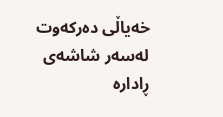خەیاڵی دەرکەوت لەسەر شاشەی ڕادارە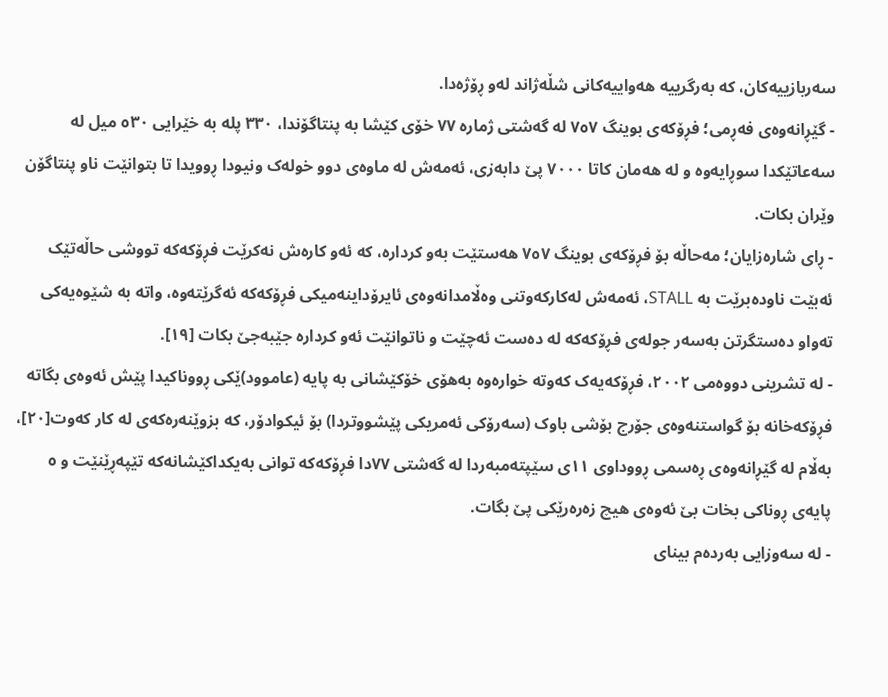سەربازییەکان، کە بەرگرییە هەواییەکانی شڵەژاند لەو ڕۆژەدا.
- گێڕانەوەی فەڕمی؛ فڕۆکەی بوینگ ٧٥٧ لە گەشتی ژمارە ٧٧ خۆی کێشا بە پنتاگۆندا، ٣٣٠ پلە بە خێرایی ٥٣٠ میل لە سەعاتێکدا سوڕایەوە و لە هەمان کاتا ٧٠٠٠ پێ دابەزی، ئەمەش لە ماوەی دوو خولەک ونیودا ڕوویدا تا بتوانێت ناو پنتاگۆن وێران بکات.
- ڕای شارەزایان؛ مەحاڵە بۆ فڕۆکەی بوینگ ٧٥٧ هەستێت بەو کردارە، کە ئەو کارەش نەکرێت فڕۆکەکە تووشی حاڵەتێک ئەبێت ناودەبرێت بە STALL، ئەمەش لەکارکەوتنی وەڵامدانەوەی ئایرۆداینەمیکی فڕۆکەکە ئەگرێتەوە، واتە بە شێوەیەکی تەواو دەستگرتن بەسەر جولەی فڕۆکەکە لە دەست ئەچێت و ناتوانێت ئەو کردارە جێبەجێ بکات [١٩].
- لە تشرینی دووەمی ٢٠٠٢، فڕۆکەیەک کەوتە خوارەوە بەهۆی خۆکێشانی بە پایە (عاموود)ێکی ڕووناکیدا پێش ئەوەی بگاتە فڕۆکەخانە بۆ گواستنەوەی جۆرج بۆشی باوک (سەرۆکی ئەمریکی پێشووتردا) بۆ ئیکوادۆر، کە بزوێنەرەکەی لە کار کەوت[٢٠]، بەڵام لە گێڕانەوەی ڕەسمی ڕووداوی ١١ی سێپتەمبەردا لە گەشتی ٧٧دا فڕۆکەکە توانی بەیکداکێشانەکە تێپەڕێنێت و ٥ پایەی ڕوناکی بخات بێ ئەوەی هیچ زەرەرێکی پێ بگات.
- لە سەوزایی بەردەم بینای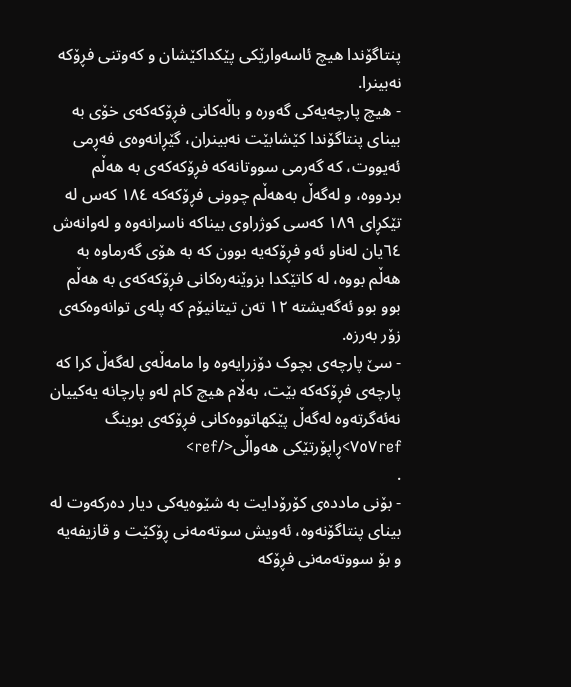پنتاگۆندا هیچ ئاسەوارێکی پێکداکێشان و کەوتنی فڕۆکە نەبینرا.
- هیچ پارچەیەکی گەورە و باڵەکانی فڕۆکەکەی خۆی بە بینای پنتاگۆندا کێشابێت نەبینران، گێڕانەوەی فەڕمی ئەیووت، کە گەرمی سووتانەکە فڕۆکەکەی بە هەڵم بردووە، و لەگەڵ بەهەڵم چوونی فڕۆکەکە ١٨٤ کەس لە تێکڕای ١٨٩ کەسی کوژراوی بیناکە ناسرانەوە و لەوانەش ٦٤یان لەناو ئەو فڕۆکەیە بوون کە بە هۆی گەرماوە بە هەڵم بووە، لە کاتێکدا بزوێنەرەکانی فڕۆکەکەی بە هەڵم بوو بوو ئەگەیشتە ١٢ تەن تیتانیۆم کە پلەی توانەوەکەی زۆر بەرزە.
- سێ پارچەی بچوک دۆزرایەوە وا مامەڵەی لەگەڵ کرا کە پارچەی فڕۆکەکە بێت، بەڵام هیچ کام لەو پارچانە یەکییان نەئەگرتەوە لەگەڵ پێکهاتووەکانی فڕۆکەی بوینگ ٧٥٧ref>ڕاپۆرتێکی هەواڵی</ref>
.
- بۆنی ماددەی کۆرۆدایت بە شێوەیەکی دیار دەرکەوت لە بینای پنتاگۆنەوە، ئەویش سوتەمەنی ڕۆکێت و قازیفەیە و بۆ سووتەمەنی فڕۆکە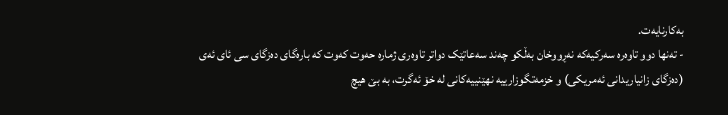بەکارنایەت.
- تەنها دوو تاوەرە سەرکیەکە نەڕووخان بەڵکو چەند سەعاتێک دواتر تاوەری ژمارە حەوت کەوت کە بارەگای دەزگای سی ئای ئەی (دەزگای زانیاریدانی ئەمریکی) و خزمەتگوزارییە نهێنییەکانی لە خۆ ئەگرت، بە بێ هیچ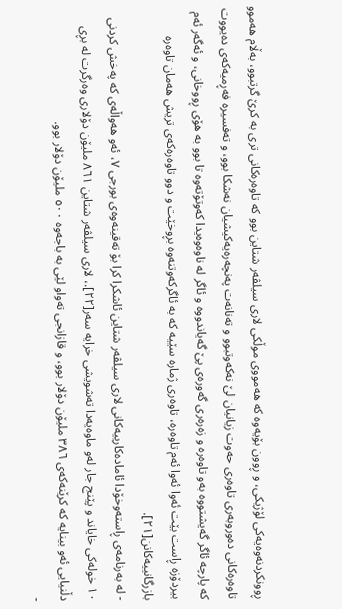ڕوونکردنەوەیەکی لۆژیکی، و ڕوون بۆیەوە کە هەمووی موڵکی لاری سیلڤەر شتاین بوو کە تاوەرەکانی تری بە کرێ گرتبوو، بەڵام هەموو تاوەرەکانی دەوروبەری تاوەری حەوت زیانیان لێ نەکەوتبوو و تەنانەت پەنچەرەیەکیشیان نەشکا بوو، و تەفسیرە فەڕمیەکەی دەیووت کە پارچە ئاگر گەیشتووە بەو تاوەرە و زەرەری گەورەی پێ گەیاندووە و ئاگر لە ناوەوەیدا کەوتۆتەوە تا بوو بە هۆی ڕووخانی، و ئەگەر ئەم بیردۆزە ڕاست بێت ئەوا ئەوا ئەم تاوەرە، تاوەری ژمارە سێیە کە بە ئاگرکەوتنەوە بڕوخێت و دوو تاوەرەکەی تریش هەمان تاوەرە بازرگانییەکانن[٢١].
- لە بەرنامەی ڕاستەوخۆدا ئامادەکارییەکانی لاری سیلڤەر شتاین ئاشکرا کرا بۆ تەقینەوەی بورجی ٧، ئەو هەواڵەی کە پەخش کردنی ١٠ خولەکی خایاند و پێنج جار لەو ماوەیەدا تەشویشی خرایە سەر[٢٢].، لاری سیلڤەر شتاین ٨٦١ ملیۆن دۆلاری وەرگرت لە بڕی دڵنیایی ئەو بینایە کە کرێنەکەی ٣٨٦ ملیۆن دۆلار بوو، و قازانجی تەواو لێی بە باجەوە ٥٠٠ ملیۆن دۆلار بوو.
-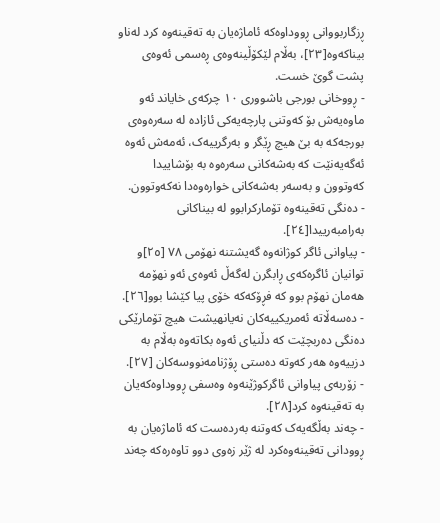ڕزگاربووانی ڕووداوەکە ئاماژەیان بە تەقینەوە کرد لەناو بیناکەوە[٢٣]، بەڵام لێکۆڵینەوەی ڕەسمی ئەوەی پشت گوێ خست.
- ڕووخانی بورجی باشووری ١٠ چرکەی خایاند ئەو ماوەیەش بۆ کەوتنی پارچەیەکی ئازادە لە سەرەوەی بورجەکە بە بێ هیچ ڕێگر و بەرگرییەک، ئەمەش ئەوە ئەگەیەنێت کە بەشەکانی سەرەوە بە بۆشاییدا کەوتوون و بەسەر بەشەکانی خوارەوەدا نەکەوتوون.
- دەنگی تەقینەوە تۆمارکرابوو لە بیناکانی بەرامبەرییدا[٢٤].
- پیاوانی ئاگر کوژانەوە گەیشتنە نهۆمی ٧٨ [٢٥]و توانیان ئاگرەکەی ڕابگرن لەگەڵ ئەوەی ئەو نهۆمە هەمان نهۆم بوو کە فڕۆکەکە خۆی پیا کێشا بوو[٢٦].
- دەسەڵاتە ئەمریکییەکان نەیانهیشت هیچ تۆمارێکی دەنگی دەربچێت کە دڵنیای ئەوە بکاتەوە بەڵام بە دزییەوە هەر کەوتە دەستی ڕۆژنامەنووسەکان [٢٧].
- زۆربەی پیاوانی ئاگرکوژێنەوە وەسفی ڕووداوەکەیان بە تەقینەوە کرد[٢٨].
- چەند بەڵگەیەک کەوتنە بەردەست کە ئاماژەیان بە ڕوودانی تەقینەوەکرد لە ژێر زەوی دوو تاوەرەکە چەند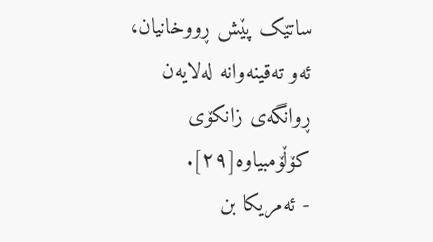ساتێک پێش ڕووخانیان، ئەو تەقینەوانە لەلایەن ڕوانگەی زانکۆی کۆڵۆمبیاوە[٢٩].
- ئەمریکا بن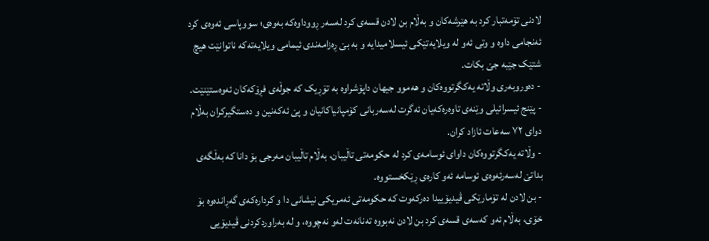لادنی تۆمەتبار کرد بە هێرشەکان و بەڵام بن لادن قسەی کرد لەسەر ڕووداوەکە بەوەی؛ سووپاسی ئەوەی کرد ئەنجامی داوە و وتی ئەو لە ویلایەتێکی ئیسلامیدایە و بە بێ ڕەزامەندی ئیمامی ویلایەتەکە ناتوانێت هیچ شتێک جێبە جێ بکات.
- دەوروبەری وڵاتە یەکگرتووەکان و هەموو جیهان داپۆشراوە بە تۆڕیک کە جوڵەی فڕۆکەکان ئەوەستێنێت.
- پێنج ئیسرائیلی وێنەی تاوەرەکەیان ئەگرت لەسەربانی کۆمپانیاکانیان و پێ ئەکەنین و دەستگیرکران بەڵام دوای ٧٢ سەعات ئازاد کران.
- وڵاتە یەکگرتووەکان داوای ئوسامەی کرد لە حکومەتی تاڵیبان، بەڵام تاڵیبان مەرجی بۆ دانا کە بەڵگەی بداتێ لەسەرئەوەی ئوسامە ئەو کارەی ڕێکخستووە.
- بن لادن لە تۆمارێکی ڤیدیۆییدا دەرکەوت کە حکومەتی ئەمریکی نیشانی دا و کردارەکەی گەڕاندەوە بۆ خۆی، بەڵام ئەو کەسەی قسەی کرد بن لادن نەبووە تەنانەت لەو نەچووە، و لە بەراوردکردنی ڤیدیۆیی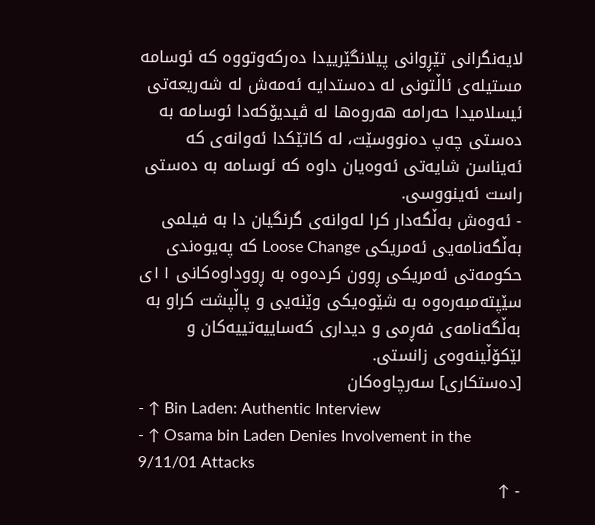لایەنگرانی تێڕوانی پیلانگێرییدا دەرکەوتووە کە ئوسامە مستیلەی ئاڵتونی لە دەستدایە ئەمەش لە شەریعەتی ئیسلامیدا حەرامە هەروەها لە ڤیدیۆکەدا ئوسامە بە دەستی چەپ دەنووسێت، لە کاتێکدا ئەوانەی کە ئەیناسن شایەتی ئەوەیان داوە کە ئوسامە بە دەستی راست ئەینووسی.
- ئەوەش بەڵگەدار کرا لەوانەی گرنگیان دا بە فیلمی بەڵگەنامەیی ئەمریکی Loose Change کە پەیوەندی حکومەتی ئەمریکی ڕوون کردەوە بە ڕووداوەکانی ١١ی سێپتەمبەرەوە بە شێوەیکی وێنەیی و پاڵپشت کراو بە بەڵگەنامەی فەڕمی و دیداری کەساییەتییەکان و لێکۆڵینەوەی زانستی.
[دەستکاری] سەرچاوەکان
- ↑ Bin Laden: Authentic Interview
- ↑ Osama bin Laden Denies Involvement in the 9/11/01 Attacks
- ↑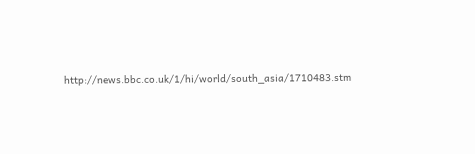http://news.bbc.co.uk/1/hi/world/south_asia/1710483.stm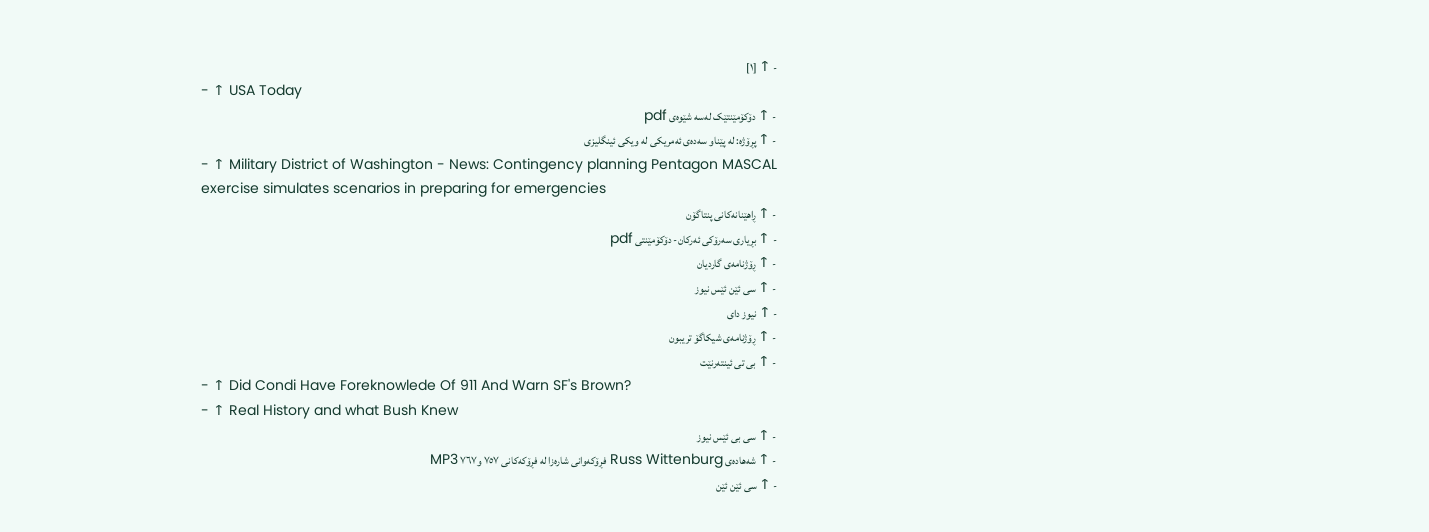- ↑ [١]
- ↑ USA Today
- ↑ دۆکۆمێنتێک لەسە شێوەی pdf
- ↑ پڕۆژە: لە پێناو سەدەی ئەمریکی لە ویکی ئینگلیزی
- ↑ Military District of Washington - News: Contingency planning Pentagon MASCAL exercise simulates scenarios in preparing for emergencies
- ↑ ڕاهێنانەکانی پنتاگۆن
- ↑ بڕیاری سەرۆکی ئەرکان- دۆکۆمێنتی pdf
- ↑ ڕۆژنامەی گاردیان
- ↑ سی ئێن ئێس نیوز
- ↑ نیوز دای
- ↑ ڕۆژنامەی شیکاگۆ تریبون
- ↑ بی تی ئینتەرنێت
- ↑ Did Condi Have Foreknowlede Of 911 And Warn SF's Brown?
- ↑ Real History and what Bush Knew
- ↑ سی بی ئێس نیوز
- ↑ شەهادەی Russ Wittenburg فڕۆکەوانی شارەزا لە فڕۆکەکانی ٧٥٧ و٧٦٧ MP3
- ↑ سی ئێن ئێن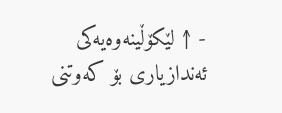- ↑ لێکۆڵینەوەیەکی ئەندازیاری بۆ کەوتنی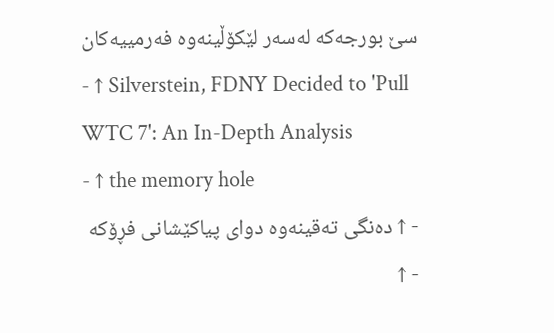سێ بورجەکە لەسەر لێکۆڵینەوە فەرمییەکان
- ↑ Silverstein, FDNY Decided to 'Pull WTC 7': An In-Depth Analysis
- ↑ the memory hole
- ↑ دەنگی تەقینەوە دوای پیاکێشانی فڕۆکە
- ↑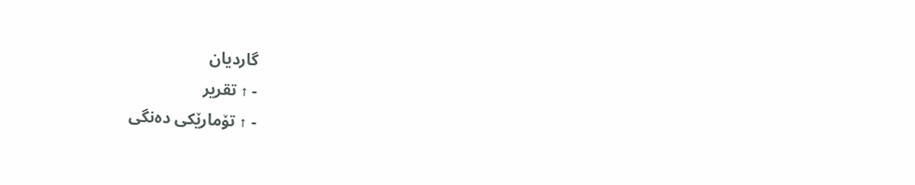گاردیان
- ↑ تقرير
- ↑ تۆمارێکی دەنگی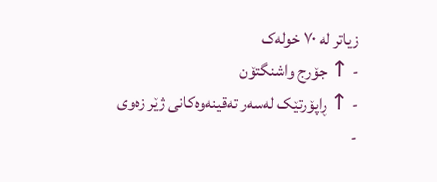زیاتر لە ٧٠ خولەک
- ↑ جۆرج واشنگتۆن
- ↑ ڕاپۆرتێک لەسەر تەقینەوەکانی ژێر زەوی
-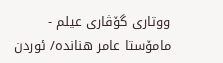ووتاری گۆڤاری عیلم - مامۆستا عامر هناندە/ ئوردن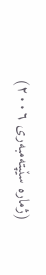(ژمارە سێپتەمبەری ٢٠٠٦)